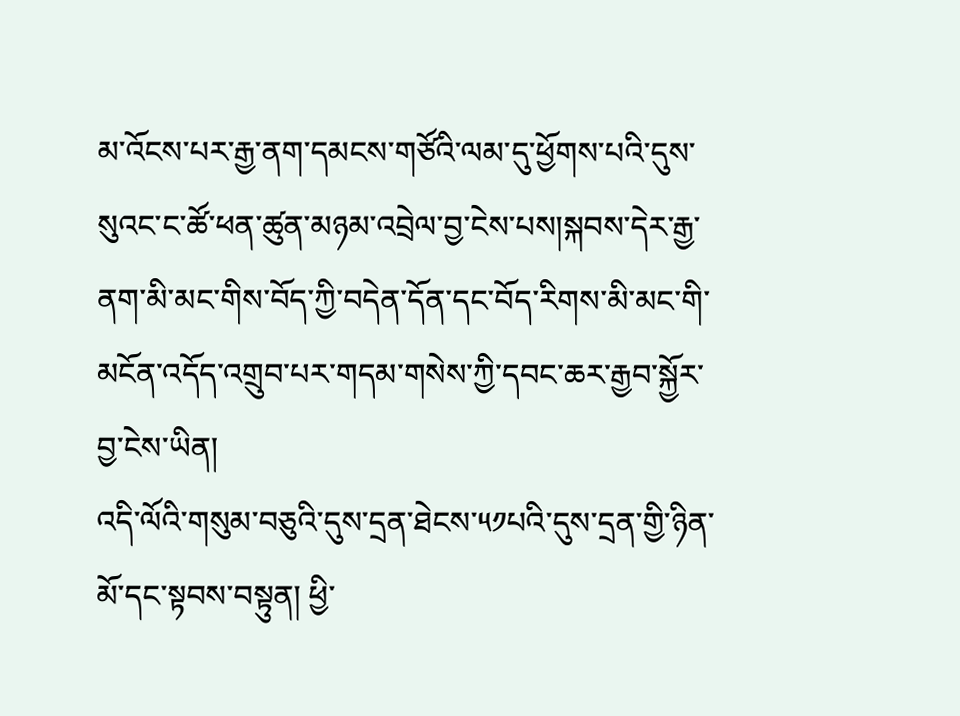མ་འོངས་པར་རྒྱ་ནག་དམངས་གཙོའི་ལམ་དུ་ཕྱོགས་པའི་དུས་སུའང་ང་ཚོ་ཕན་ཚུན་མཉམ་འབྲེལ་བྱ་ངེས་པས།སྐབས་དེར་རྒྱ་ནག་མི་མང་གིས་བོད་ཀྱི་བདེན་དོན་དང་བོད་རིགས་མི་མང་གི་མངོན་འདོད་འགྲུབ་པར་གདམ་གསེས་ཀྱི་དབང་ཆར་རྒྱབ་སྐྱོར་བྱ་ངེས་ཡིན།
འདི་ལོའི་གསུམ་བཅུའི་དུས་དྲན་ཐེངས་༥༡པའི་དུས་དྲན་གྱི་ཉིན་མོ་དང་སྟབས་བསྟུན། ཕྱི་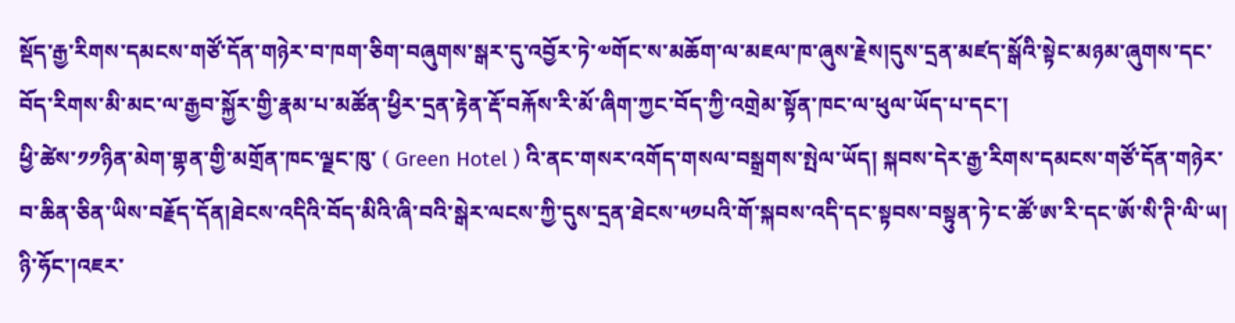སྡོད་རྒྱ་རིགས་དམངས་གཙོ་དོན་གཉེར་བ་ཁག་ཅིག་བཞུགས་སྒར་དུ་འབྱོར་ཏེ་༧གོང་ས་མཆོག་ལ་མཇལ་ཁ་ཞུས་རྗེས།དུས་དྲན་མཛད་སྒོའི་སྟེང་མཉམ་ཞུགས་དང་བོད་རིགས་མི་མང་ལ་རྒྱབ་སྐྱོར་གྱི་རྣམ་པ་མཚོན་ཕྱིར་དྲན་རྟེན་རྡོ་བརྐོས་རི་མོ་ཞིག་ཀྱང་བོད་ཀྱི་འགྲེམ་སྟོན་ཁང་ལ་ཕུལ་ཡོད་པ་དང་།
ཕྱི་ཚེས་༡༡ཉིན་མེག་གྷན་གྱི་མགྲོན་ཁང་ལྗང་ཁུ་ ( Green Hotel ) འི་ནང་གསར་འགོད་གསལ་བསྒྲགས་སྤེལ་ཡོད། སྐབས་དེར་རྒྱ་རིགས་དམངས་གཙོ་དོན་གཉེར་བ་ཆིན་ཅིན་ཡིས་བརྗོད་དོན།ཐེངས་འདིའི་བོད་མིའི་ཞི་བའི་སྒེར་ལངས་ཀྱི་དུས་དྲན་ཐེངས་༥༡པའི་གོ་སྐབས་འདི་དང་སྟབས་བསྟུན་ཏེ་ང་ཚོ་ཨ་རི་དང་ཨོ་སི་ཊི་ལི་ཡ། ཉི་ཧོང་།འཇར་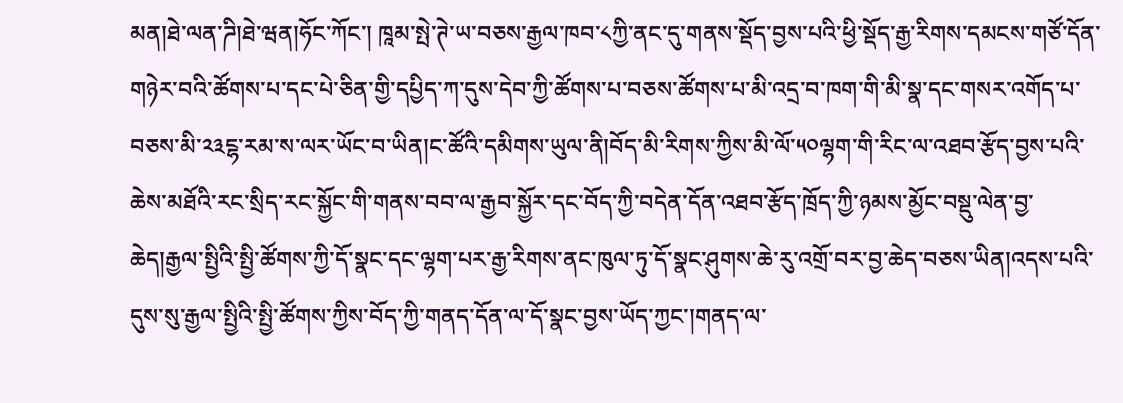མན།ཐེ་ལན་ཌི།ཐེ་ཝན།ཧོང་ཀོང་། ཁཱམ་སྤེ་ཊེ་ཡ་བཅས་རྒྱལ་ཁབ་༨ཀྱི་ནང་དུ་གནས་སྡོད་བྱས་པའི་ཕྱི་སྡོད་རྒྱ་རིགས་དམངས་གཙོ་དོན་གཉེར་བའི་ཚོགས་པ་དང་པེ་ཅིན་གྱི་དཔྱིད་ཀ་དུས་དེབ་ཀྱི་ཚོགས་པ་བཅས་ཚོགས་པ་མི་འདྲ་བ་ཁག་གི་མི་སྣ་དང་གསར་འགོད་པ་བཅས་མི་༢༣ངྷ་རམ་ས་ལར་ཡོང་བ་ཡིན།ང་ཚོའི་དམིགས་ཡུལ་ནི།བོད་མི་རིགས་ཀྱིས་མི་ལོ་༥༠ལྷག་གི་རིང་ལ་འཐབ་རྩོད་བྱས་པའི་ཆེས་མཐོའི་རང་སྲིད་རང་སྐྱོང་གི་གནས་བབ་ལ་རྒྱབ་སྐྱོར་དང་བོད་ཀྱི་བདེན་དོན་འཐབ་རྩོད་ཁྲོད་ཀྱི་ཉམས་མྱོང་བསྡུ་ལེན་བྱ་ཆེད།རྒྱལ་སྤྱིའི་སྤྱི་ཚོགས་ཀྱི་དོ་སྣང་དང་ལྷག་པར་རྒྱ་རིགས་ནང་ཁུལ་ཏུ་དོ་སྣང་ཤུགས་ཆེ་རུ་འགྲོ་བར་བྱ་ཆེད་བཅས་ཡིན།འདས་པའི་དུས་སུ་རྒྱལ་སྤྱིའི་སྤྱི་ཚོགས་ཀྱིས་བོད་ཀྱི་གནད་དོན་ལ་དོ་སྣང་བྱས་ཡོད་ཀྱང་།གནད་ལ་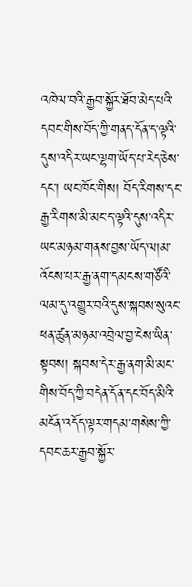འཁེལ་བའི་རྒྱབ་སྐྱོར་ཐོབ་མེད་པའི་དབང་གིས་བོད་ཀྱི་གནད་དོན་ད་ལྟའི་དུས་འདིར་ཡང་ལྷག་ཡོད་པ་རེད་ཅེས་དང་། ཡང་ཁོང་གིས། བོད་རིགས་དང་རྒྱ་རིགས་མི་མང་ད་ལྟའི་དུས་འདིར་ཡང་མཉམ་གནས་བྱས་ཡོད་ལ།མ་འོངས་པར་རྒྱ་ནག་དམངས་གཙོའི་ལམ་དུ་འགྱུར་བའི་དུས་སྐབས་སུའང་ཕན་ཚུན་མཉམ་འབྲེལ་བྱ་ངེས་ཡིན་སྟབས། སྐབས་དེར་རྒྱ་ནག་མི་མང་གིས་བོད་ཀྱི་བདེན་དོན་དང་བོད་མིའི་མངོན་འདོད་ལྟར་གདམ་གསེས་ཀྱི་དབང་ཆར་རྒྱབ་སྐྱོར་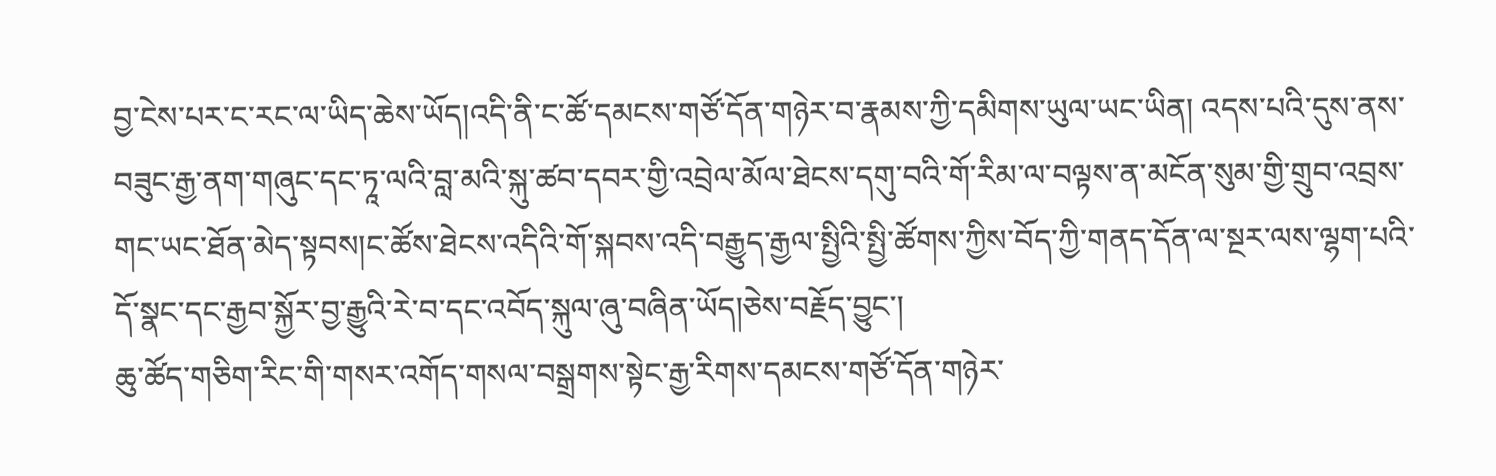བྱ་ངེས་པར་ང་རང་ལ་ཡིད་ཆེས་ཡོད།འདི་ནི་ང་ཚོ་དམངས་གཙོ་དོན་གཉེར་བ་རྣམས་ཀྱི་དམིགས་ཡུལ་ཡང་ཡིན། འདས་པའི་དུས་ནས་བཟུང་རྒྱ་ནག་གཞུང་དང་ཏཱ་ལའི་བླ་མའི་སྐུ་ཚབ་དབར་གྱི་འབྲེལ་མོལ་ཐེངས་དགུ་བའི་གོ་རིམ་ལ་བལྟས་ན་མངོན་སུམ་གྱི་གྲུབ་འབྲས་གང་ཡང་ཐོན་མེད་སྟབས།ང་ཚོས་ཐེངས་འདིའི་གོ་སྐབས་འདི་བརྒྱུད་རྒྱལ་སྤྱིའི་སྤྱི་ཚོགས་ཀྱིས་བོད་ཀྱི་གནད་དོན་ལ་སྔར་ལས་ལྷག་པའི་དོ་སྣང་དང་རྒྱབ་སྐྱོར་བྱ་རྒྱུའི་རེ་བ་དང་འབོད་སྐུལ་ཞུ་བཞིན་ཡོད།ཅེས་བརྗོད་བྱུང་།
ཆུ་ཚོད་གཅིག་རིང་གི་གསར་འགོད་གསལ་བསྒྲགས་སྟེང་རྒྱ་རིགས་དམངས་གཙོ་དོན་གཉེར་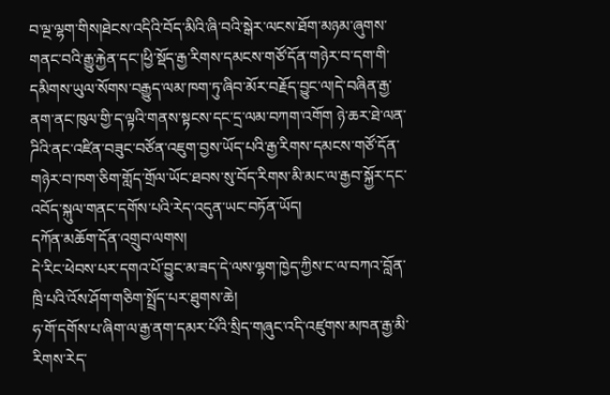བ་ལྔ་ལྷག་གིས།ཐེངས་འདིའི་བོད་མིའི་ཞི་བའི་སྒེར་ལངས་ཐོག་མཉམ་ཞུགས་གནང་བའི་རྒྱུ་རྐྱེན་དང་།ཕྱི་སྡོད་རྒྱ་རིགས་དམངས་གཙོ་དོན་གཉེར་བ་དག་གི་དམིགས་ཡུལ་སོགས་བརྒྱུད་ལམ་ཁག་ཏུ་ཞིབ་མོར་བརྗོད་བྱུང་ལ།དེ་བཞིན་རྒྱ་ནག་ནང་ཁུལ་གྱི་ད་ལྟའི་གནས་སྟངས་དང་དྲ་ལམ་བཀག་འགོག ཉེ་ཆར་ཐེ་ལན་ཌིའི་ནང་འཛིན་བཟུང་བཙོན་འཇུག་བྱས་ཡོད་པའི་རྒྱ་རིགས་དམངས་གཙོ་དོན་གཉེར་བ་ཁག་ཅིག་གློད་གྲོལ་ཡོང་ཐབས་སུ་བོད་རིགས་མི་མང་ལ་རྒྱབ་སྐྱོར་དང་འབོད་སྐུལ་གནང་དགོས་པའི་རེད་འདུན་ཡང་བཏོན་ཡོད།
དཀོན་མཆོག་དོན་འགྲུབ་ལགས།
དེ་རིང་ཕེབས་པར་དགའ་པོ་བྱུང་མ་ཟད་དེ་ལས་ལྷག་ཁྱེད་ཀྱིས་ང་ལ་བཀའ་བློན་ཁྲི་པའི་འོས་ཤོག་གཅིག་སྤྲོད་པར་ཐུགས་ཆེ།
ཧ་གོ་དགོས་པ་ཞིག་ལ་རྒྱ་ནག་དམར་པོའི་སྲིད་གཞུང་འདི་འཛུགས་མཁན་རྒྱ་མི་རིགས་རེད་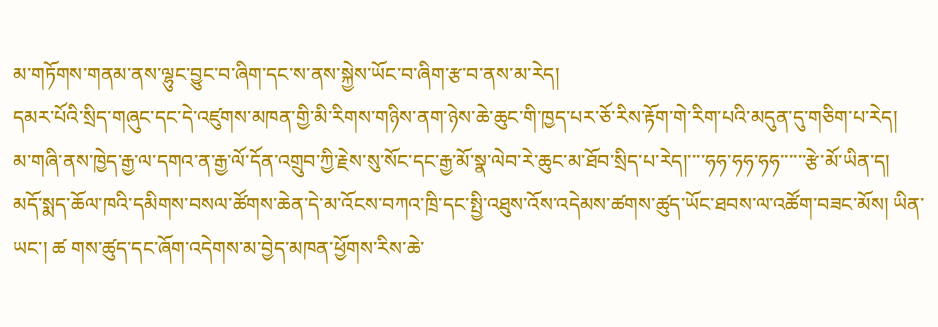མ་གཏོགས་གནམ་ནས་ལྷུང་བྱུང་བ་ཞིག་དང་ས་ནས་སྐྱེས་ཡོང་བ་ཞིག་རྩ་བ་ནས་མ་རེད།
དམར་པོའི་སྲིད་གཞུང་དང་དེ་འཛུགས་མཁན་གྱི་མི་རིགས་གཉིས་ནག་ཉེས་ཆེ་ཆུང་གི་ཁྱད་པར་ཅོ་རིས་རྟོག་གེ་རིག་པའི་མདུན་དུ་གཅིག་པ་རེད།
མ་གཞི་ནས་ཁྱེད་རྒྱ་ལ་དགའ་ན་རྒྱ་ལོ་དོན་འགྲུབ་ཀྱི་རྗེས་སུ་སོང་དང་རྒྱ་མོ་སྣ་ལེབ་རེ་ཆུང་མ་ཐོབ་སྲིད་པ་རེད།་་་་ཧཧ་ཧཧ་ཧཧ་་་་་་རྩེ་མོ་ཡིན་ད།
མདོ་སྨད་ཆོལ་ཁའི་དམིགས་བསལ་ཚོགས་ཆེན་དེ་མ་འོངས་བཀའ་ཁྲི་དང་སྤྱི་འཐུས་འོས་འདེམས་ཚགས་ཚུད་ཡོང་ཐབས་ལ་འཚོག་བཟང་མོས། ཡིན་ཡང་། ཚ གས་ཚུད་དང་ཞོག་འདེགས་མ་བྱེད་མཁན་ཕྱོགས་རིས་ཆེ་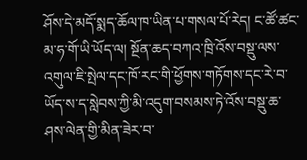ཤོས་དེ་མདོ་སྨད་ཆོལ་ཁ་ཡིན་པ་གསལ་པོ་རེད། ང་ཚོ་ཚང་མ་ཧ་གོ་ཡི་ཡོད་ལ། སྔོན་ཆད་བཀའ་ཁྲི་འོས་བསྡུ་ལས་འགུལ་ཇི་སྤེལ་དང་ཁོ་རང་གི་ཕྱོགས་གཏོགས་དང་རེ་བ་ཡོད་ས་ད་སླེབས་ཀྱི་མི་འདུག་བསམས་ཏེ་འོས་བསྡུ་ཆ་ཤས་ལེན་གྱི་མིན་ཟེར་བ་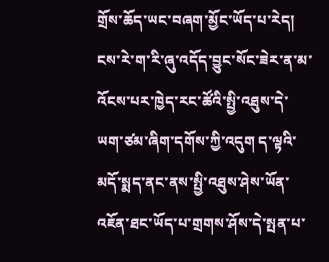གྲོས་ཆོད་ཡང་བཞག་མྱོང་ཡོད་པ་རེད། ངས་རེ་ག་རི་ཞུ་འདོད་བྱུང་སོང་ཟེར་ན་མ་འོངས་པར་ཁྱེད་རང་ཚོའི་སྤྱི་འཐུས་དེ་ཡག་ཙམ་ཞིག་དགོས་ཀྱི་འདུག ད་ལྟའི་མདོ་སྨད་ནང་ནས་སྤྱི་འཐུས་ཤེས་ཡོན་འཇོན་ཐང་ཡོད་པ་གྲགས་ཤོས་དེ་སྤན་པ་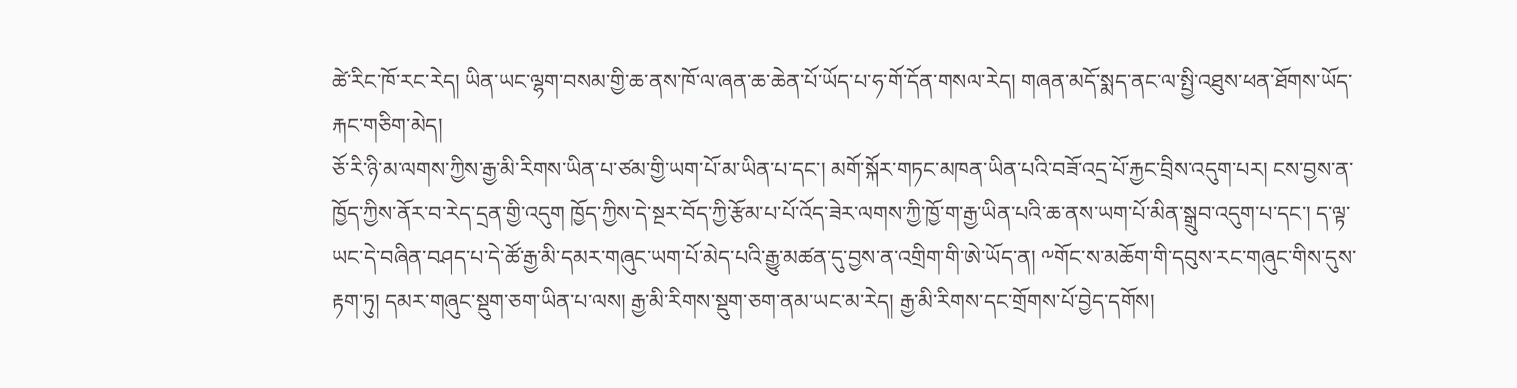ཚེ་རིང་ཁོ་རང་རེད། ཡིན་ཡང་ལྷག་བསམ་གྱི་ཆ་ནས་ཁོ་ལ་ཞན་ཆ་ཆེན་པོ་ཡོད་པ་ཧ་གོ་དོན་གསལ་རེད། གཞན་མདོ་སྨད་ནང་ལ་སྤྱི་འཐུས་ཕན་ཐོགས་ཡོད་རྐང་གཅིག་མེད།
ཅོ་རི་ཉི་མ་ལགས་ཀྱིས་རྒྱ་མི་རིགས་ཡིན་པ་ཙམ་གྱི་ཡག་པོ་མ་ཡིན་པ་དང་། མགོ་སྐོར་གཏང་མཁན་ཡིན་པའི་བཟོ་འདྲ་པོ་རྐྱང་བྲིས་འདུག་པར། ངས་བྱས་ན་ཁྱོད་ཀྱིས་ནོར་བ་རེད་དྲན་གྱི་འདུག ཁྱོད་ཀྱིས་དེ་སྔར་བོད་ཀྱི་རྩོམ་པ་པོ་འོད་ཟེར་ལགས་ཀྱི་ཁྱོ་ག་རྒྱ་ཡིན་པའི་ཆ་ནས་ཡག་པོ་མིན་སྒྲུབ་འདུག་པ་དང་། ད་ལྟ་ཡང་དེ་བཞིན་བཤད་པ་དེ་ཚོ་རྒྱ་མི་དམར་གཞུང་ཡག་པོ་མེད་པའི་རྒྱུ་མཚན་དུ་བྱས་ན་འགྲིག་གི་ཨེ་ཡོད་ན། ༸གོང་ས་མཆོག་གི་དབུས་རང་གཞུང་གིས་དུས་རྟག་ཏུ། དམར་གཞུང་སྡུག་ཅག་ཡིན་པ་ལས། རྒྱ་མི་རིགས་སྡུག་ཅག་ནམ་ཡང་མ་རེད། རྒྱ་མི་རིགས་དང་གྲོགས་པོ་བྱེད་དགོས།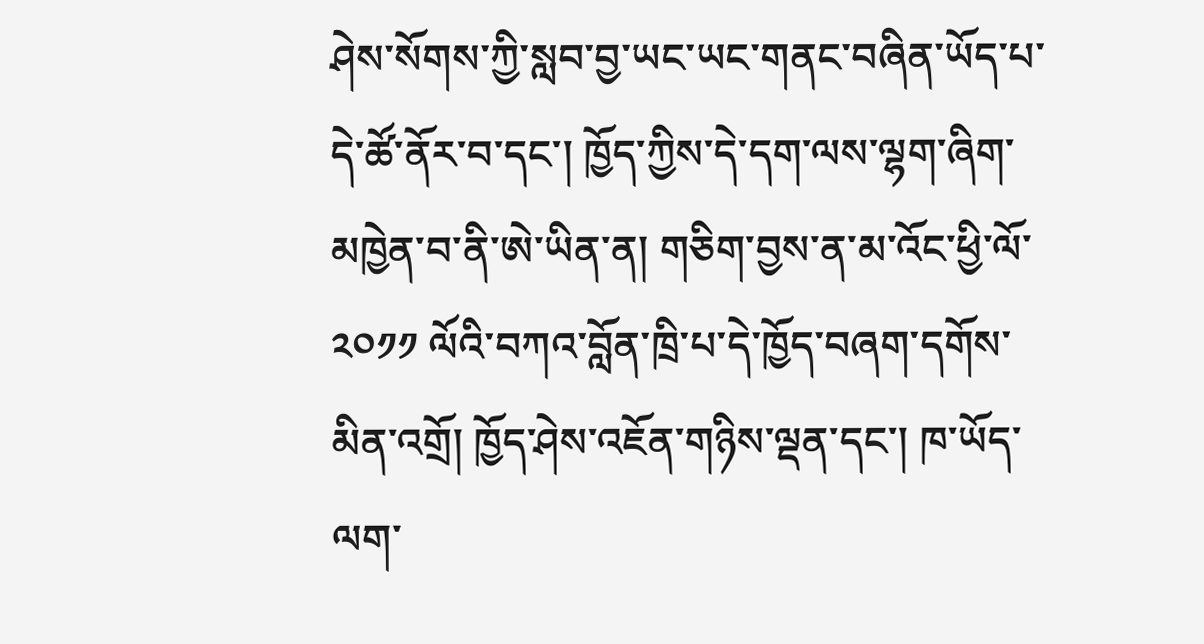ཤེས་སོགས་ཀྱི་སླབ་བྱ་ཡང་ཡང་གནང་བཞིན་ཡོད་པ་དེ་ཚོ་ནོར་བ་དང་། ཁྱོད་ཀྱིས་དེ་དག་ལས་ལྷག་ཞིག་མཁྱེན་བ་ནི་ཨེ་ཡིན་ན། གཅིག་བྱས་ན་མ་འོང་ཕྱི་ལོ་ ༢༠༡༡ ལོའི་བཀའ་བློན་ཁྲི་པ་དེ་ཁྱོད་བཞག་དགོས་མིན་འགྲོ། ཁྱོད་ཤེས་འཇོན་གཉིས་ལྡན་དང་། ཁ་ཡོད་ལག་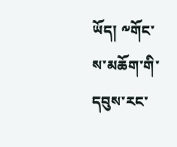ཡོད། ༸གོང་ས་མཆོག་གི་དབུས་རང་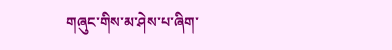གཞུང་གིས་མ་ཤེས་པ་ཞིག་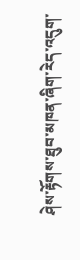ཤེས་རྟོགས་ཐུབ་མཁན་ཞིག་རེད་འདུག་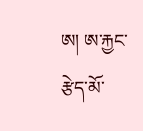ཨ། ཨ་རྐྱང་རྩེད་མོ་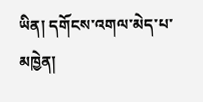ཡིན། དགོངས་འགལ་མེད་པ་མཁྱེན།